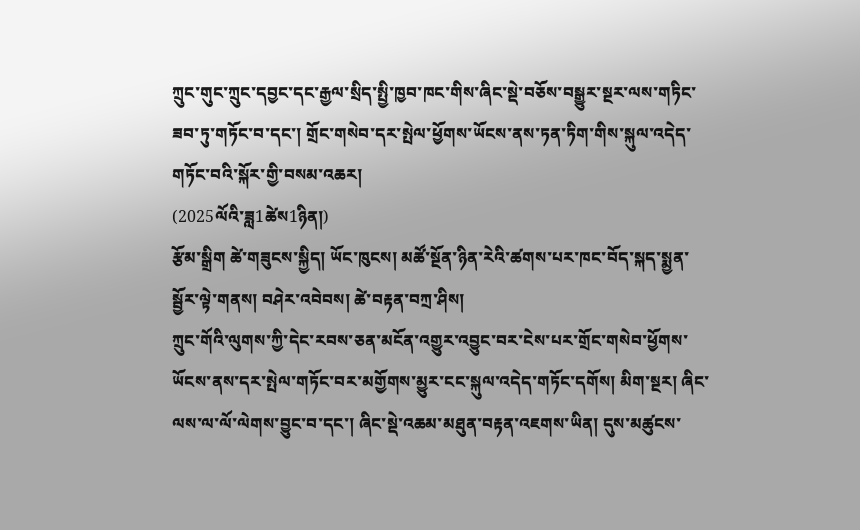ཀྲུང་གུང་ཀྲུང་དབྱང་དང་རྒྱལ་སྲིད་སྤྱི་ཁྱབ་ཁང་གིས་ཞིང་སྡེ་བཅོས་བསྒྱུར་སྔར་ལས་གཏིང་ཟབ་ཏུ་གཏོང་བ་དང་། གྲོང་གསེབ་དར་སྤེལ་ཕྱོགས་ཡོངས་ནས་ཏན་ཏིག་གིས་སྐུལ་འདེད་གཏོང་བའི་སྐོར་གྱི་བསམ་འཆར།
(2025ལོའི་ཟླ1ཚེས1ཉིན།)
རྩོམ་སྒྲིག ཚེ་གཟུངས་སྐྱིད། ཡོང་ཁུངས། མཚོ་སྔོན་ཉིན་རེའི་ཚགས་པར་ཁང་བོད་སྐད་སྨྱན་སྦྱོར་ལྟེ་གནས། བཤེར་འབེབས། ཚེ་བརྟན་བཀྲ་ཤིས།
ཀྲུང་གོའི་ལུགས་ཀྱི་དེང་རབས་ཅན་མངོན་འགྱུར་འབྱུང་བར་ངེས་པར་གྲོང་གསེབ་ཕྱོགས་ཡོངས་ནས་དར་སྤེལ་གཏོང་བར་མགྱོགས་མྱུར་ངང་སྐུལ་འདེད་གཏོང་དགོས། མིག་སྔར། ཞིང་ལས་ལ་ལོ་ལེགས་བྱུང་བ་དང་། ཞིང་སྡེ་འཆམ་མཐུན་བརྟན་འཇགས་ཡིན། དུས་མཚུངས་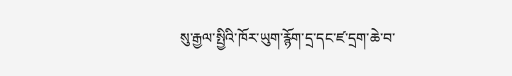སུ་རྒྱལ་སྤྱིའི་ཁོར་ཡུག་རྙོག་དྲ་དང་ཛ་དྲག་ཆེ་བ་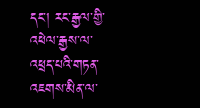དང་། རང་རྒྱལ་གྱི་འཕེལ་རྒྱས་ལ་འཕྲད་པའི་གཏན་འཇགས་མིན་ལ་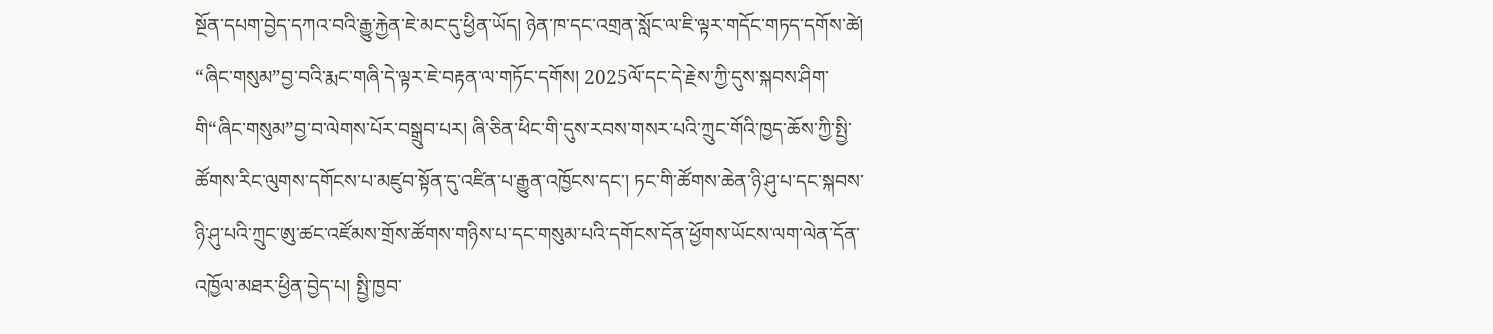སྔོན་དཔག་བྱེད་དཀའ་བའི་རྒྱུ་རྐྱེན་ཇེ་མང་དུ་ཕྱིན་ཡོད། ཉེན་ཁ་དང་འགྲན་སློང་ལ་ཇི་ལྟར་གདོང་གཏད་དགོས་ཚེ། “ཞིང་གསུམ”བྱ་བའི་རྨང་གཞི་དེ་ལྟར་ཇེ་བརྟན་ལ་གཏོང་དགོས། 2025ལོ་དང་དེ་རྗེས་ཀྱི་དུས་སྐབས་ཤིག་གི“ཞིང་གསུམ”བྱ་བ་ལེགས་པོར་བསྒྲུབ་པར། ཞི་ཅིན་ཕིང་གི་དུས་རབས་གསར་པའི་ཀྲུང་གོའི་ཁྱད་ཆོས་ཀྱི་སྤྱི་ཚོགས་རིང་ལུགས་དགོངས་པ་མཛུབ་སྟོན་དུ་འཛིན་པ་རྒྱུན་འཁྱོངས་དང་། ཏང་གི་ཚོགས་ཆེན་ཉི་ཤུ་པ་དང་སྐབས་ཉི་ཤུ་པའི་ཀྲུང་ཨུ་ཚང་འཛོམས་གྲོས་ཚོགས་གཉིས་པ་དང་གསུམ་པའི་དགོངས་དོན་ཕྱོགས་ཡོངས་ལག་ལེན་དོན་འཁྱོལ་མཐར་ཕྱིན་བྱེད་པ། སྤྱི་ཁྱབ་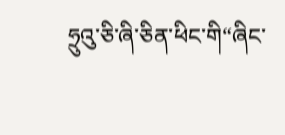ཧྲུའུ་ཅི་ཞི་ཅིན་ཕིང་གི“ཞིང་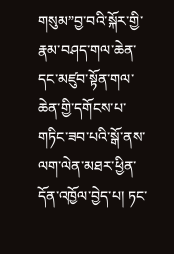གསུམ”བྱ་བའི་སྐོར་གྱི་རྣམ་བཤད་གལ་ཆེན་དང་མཛུབ་སྟོན་གལ་ཆེན་གྱི་དགོངས་པ་གཏིང་ཟབ་པའི་སྒོ་ནས་ལག་ལེན་མཐར་ཕྱིན་དོན་འཁྱོལ་བྱེད་པ། ཏང་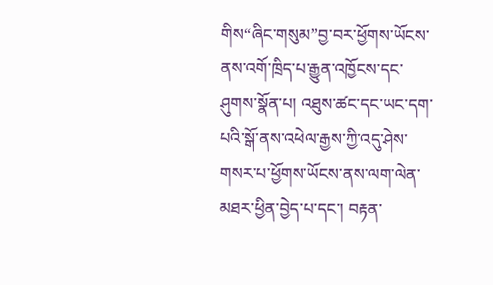གིས“ཞིང་གསུམ”བྱ་བར་ཕྱོགས་ཡོངས་ནས་འགོ་ཁྲིད་པ་རྒྱུན་འཁྱོངས་དང་ཤུགས་སྣོན་པ། འཐུས་ཚང་དང་ཡང་དག་པའི་སྒོ་ནས་འཕེལ་རྒྱས་ཀྱི་འདུ་ཤེས་གསར་པ་ཕྱོགས་ཡོངས་ནས་ལག་ལེན་མཐར་ཕྱིན་བྱེད་པ་དང་། བརྟན་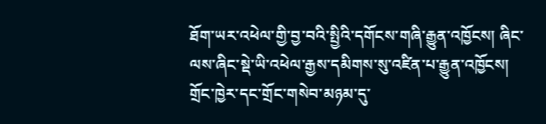ཐོག་ཡར་འཕེལ་གྱི་བྱ་བའི་སྤྱིའི་དགོངས་གཞི་རྒྱུན་འཁྱོངས། ཞིང་ལས་ཞིང་སྡེ་ཡི་འཕེལ་རྒྱས་དམིགས་སུ་འཛིན་པ་རྒྱུན་འཁྱོངས། གྲོང་ཁྱེར་དང་གྲོང་གསེབ་མཉམ་དུ་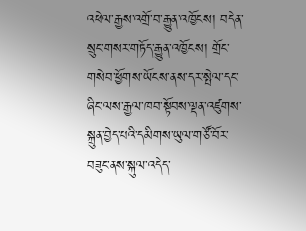འཕེལ་རྒྱས་འགྲོ་བ་རྒྱུན་འཁྱོངས། བདེན་སྲུང་གསར་གཏོད་རྒྱུན་འཁྱོངས། གྲོང་གསེབ་ཕྱོགས་ཡོངས་ནས་དར་སྤེལ་དང་ཞིང་ལས་རྒྱལ་ཁབ་སྟོབས་ལྡན་འཛུགས་སྐྲུན་བྱེད་པའི་དམིགས་ཡུལ་གཙོ་བོར་བཟུང་ནས་སྐུལ་འདེད་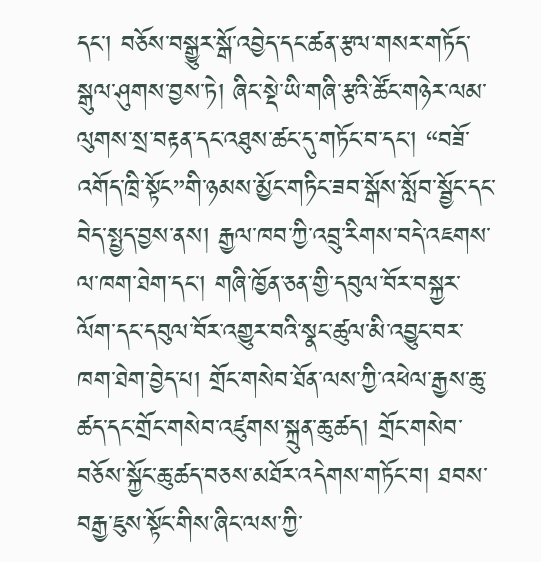དང་། བཅོས་བསྒྱུར་སྒོ་འབྱེད་དང་ཚན་རྩལ་གསར་གཏོད་སྒུལ་ཤུགས་བྱས་ཏེ། ཞིང་སྡེ་ཡི་གཞི་རྩའི་ཚོང་གཉེར་ལམ་ལུགས་སྲ་བརྟན་དང་འཐུས་ཚང་དུ་གཏོང་བ་དང་། “བཟོ་འགོད་ཁྲི་སྟོང”གི་ཉམས་མྱོང་གཏིང་ཟབ་སྒོས་སློབ་སྦྱོང་དང་བེད་སྤྱད་བྱས་ནས། རྒྱལ་ཁབ་ཀྱི་འབྲུ་རིགས་བདེ་འཇགས་ལ་ཁག་ཐེག་དང་། གཞི་ཁྱོན་ཅན་གྱི་དབུལ་བོར་བསྐྱར་ལོག་དང་དབུལ་བོར་འགྱུར་བའི་སྣང་ཚུལ་མི་འབྱུང་བར་ཁག་ཐེག་བྱེད་པ། གྲོང་གསེབ་ཐོན་ལས་ཀྱི་འཕེལ་རྒྱས་ཆུ་ཚད་དང་གྲོང་གསེབ་འཛུགས་སྐྲུན་ཆུ་ཚད། གྲོང་གསེབ་བཅོས་སྐྱོང་ཆུ་ཚད་བཅས་མཐོར་འདེགས་གཏོང་བ། ཐབས་བརྒྱ་ཇུས་སྟོང་གིས་ཞིང་ལས་ཀྱི་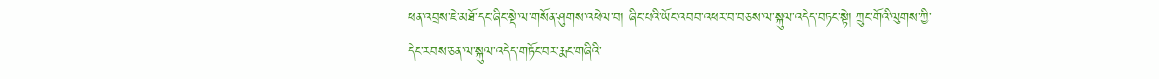ཕན་འབྲས་ཇེ་མཐོ་དང་ཞིང་སྡེ་ལ་གསོན་ཤུགས་འཕེལ་བ། ཞིང་པའི་ཡོང་འབབ་འཕར་བ་བཅས་ལ་སྐུལ་འདེད་བཏང་སྟེ། ཀྲུང་གོའི་ལུགས་ཀྱི་དེང་རབས་ཅན་ལ་སྐུལ་འདེད་གཏོང་བར་རྨང་གཞིའི་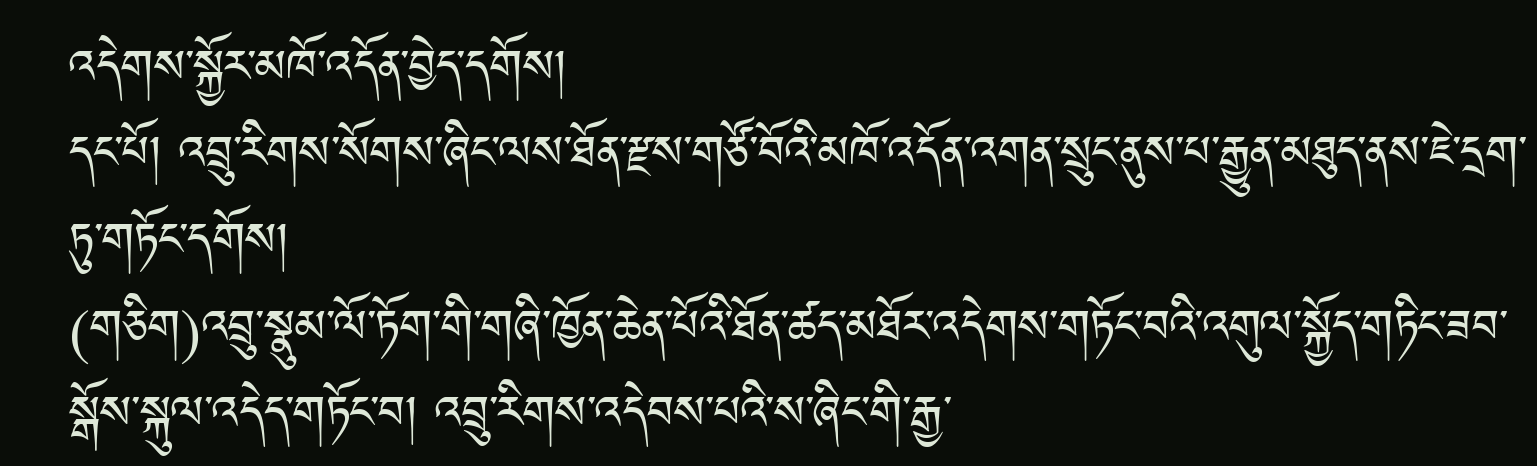འདེགས་སྐྱོར་མཁོ་འདོན་བྱེད་དགོས།
དང་པོ། འབྲུ་རིགས་སོགས་ཞིང་ལས་ཐོན་རྫས་གཙོ་བོའི་མཁོ་འདོན་འགན་སྲུང་ནུས་པ་རྒྱུན་མཐུད་ནས་ཇེ་དྲག་ཏུ་གཏོང་དགོས།
(གཅིག)འབྲུ་སྣུམ་ལོ་ཏོག་གི་གཞི་ཁྱོན་ཆེན་པོའི་ཐོན་ཚད་མཐོར་འདེགས་གཏོང་བའི་འགུལ་སྐྱོད་གཏིང་ཟབ་སྒོས་སྐུལ་འདེད་གཏོང་བ། འབྲུ་རིགས་འདེབས་པའི་ས་ཞིང་གི་རྒྱ་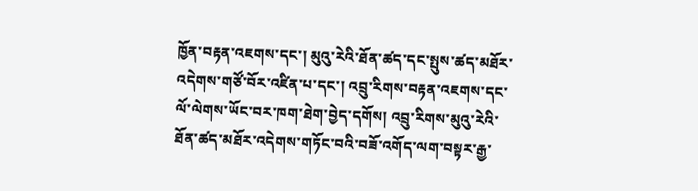ཁྱོན་བརྟན་འཇགས་དང་། མུའུ་རེའི་ཐོན་ཚད་དང་སྤུས་ཚད་མཐོར་འདེགས་གཙོ་བོར་འཛིན་པ་དང་། འབྲུ་རིགས་བརྟན་འཇགས་དང་ལོ་ལེགས་ཡོང་བར་ཁག་ཐེག་བྱེད་དགོས། འབྲུ་རིགས་མུའུ་རེའི་ཐོན་ཚད་མཐོར་འདེགས་གཏོང་བའི་བཟོ་འགོད་ལག་བསྟར་རྒྱ་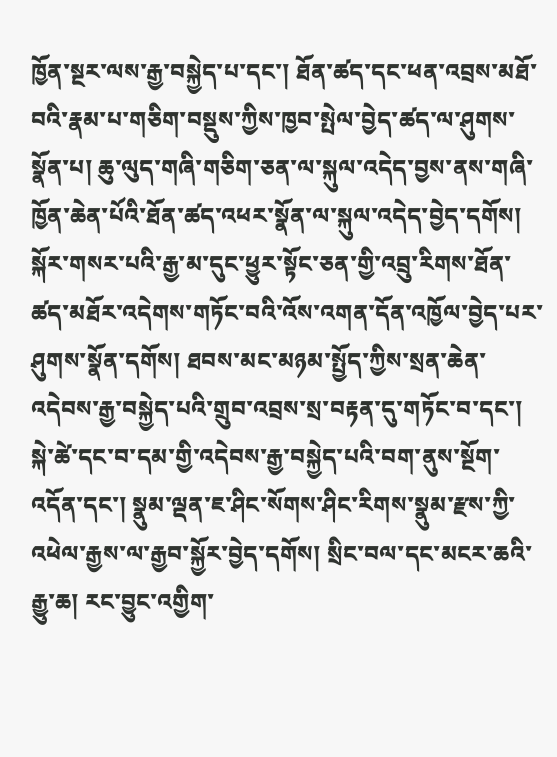ཁྱོན་སྔར་ལས་རྒྱ་བསྐྱེད་པ་དང་། ཐོན་ཚད་དང་ཕན་འབྲས་མཐོ་བའི་རྣམ་པ་གཅིག་བསྡུས་ཀྱིས་ཁྱབ་སྤེལ་བྱེད་ཚད་ལ་ཤུགས་སྣོན་པ། ཆུ་ལུད་གཞི་གཅིག་ཅན་ལ་སྐུལ་འདེད་བྱས་ནས་གཞི་ཁྱོན་ཆེན་པོའི་ཐོན་ཚད་འཕར་སྣོན་ལ་སྐུལ་འདེད་བྱེད་དགོས། སྐོར་གསར་པའི་རྒྱ་མ་དུང་ཕྱུར་སྟོང་ཅན་གྱི་འབྲུ་རིགས་ཐོན་ཚད་མཐོར་འདེགས་གཏོང་བའི་འོས་འགན་དོན་འཁྱོལ་བྱེད་པར་ཤུགས་སྣོན་དགོས། ཐབས་མང་མཉམ་སྤྱོད་ཀྱིས་སྲན་ཆེན་འདེབས་རྒྱ་བསྐྱེད་པའི་གྲུབ་འབྲས་སྲ་བརྟན་དུ་གཏོང་བ་དང་། སྐེ་ཚེ་དང་བ་དམ་གྱི་འདེབས་རྒྱ་བསྐྱེད་པའི་བག་ནུས་སྔོག་འདོན་དང་། སྣུམ་ལྡན་ཇ་ཤིང་སོགས་ཤིང་རིགས་སྣུམ་རྫས་ཀྱི་འཕེལ་རྒྱས་ལ་རྒྱབ་སྐྱོར་བྱེད་དགོས། སྲིང་བལ་དང་མངར་ཆའི་རྒྱུ་ཆ། རང་བྱུང་འགྱིག་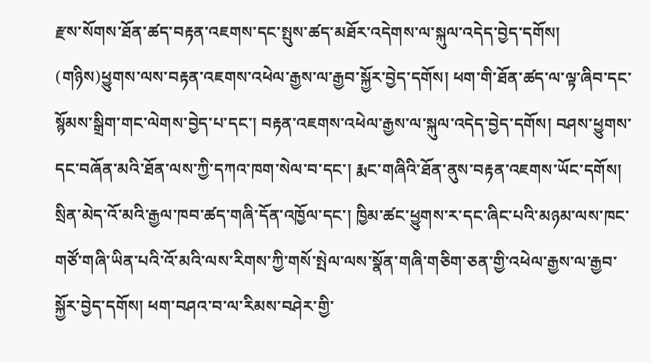རྫས་སོགས་ཐོན་ཚད་བརྟན་འཇགས་དང་སྤུས་ཚད་མཐོར་འདེགས་ལ་སྐུལ་འདེད་བྱེད་དགོས།
(གཉིས)ཕྱུགས་ལས་བརྟན་འཇགས་འཕེལ་རྒྱས་ལ་རྒྱབ་སྐྱོར་བྱེད་དགོས། ཕག་གི་ཐོན་ཚད་ལ་ལྟ་ཞིབ་དང་སྙོམས་སྒྲིག་གང་ལེགས་བྱེད་པ་དང་། བརྟན་འཇགས་འཕེལ་རྒྱས་ལ་སྐུལ་འདེད་བྱེད་དགོས། བཤས་ཕྱུགས་དང་བཞོན་མའི་ཐོན་ལས་ཀྱི་དཀའ་ཁག་སེལ་བ་དང་། རྨང་གཞིའི་ཐོན་ནུས་བརྟན་འཇགས་ཡོང་དགོས། སྲིན་མེད་འོ་མའི་རྒྱལ་ཁབ་ཚད་གཞི་དོན་འཁྱོལ་དང་། ཁྱིམ་ཚང་ཕྱུགས་ར་དང་ཞིང་པའི་མཉམ་ལས་ཁང་གཙོ་གཞི་ཡིན་པའི་འོ་མའི་ལས་རིགས་ཀྱི་གསོ་སྤེལ་ལས་སྣོན་གཞི་གཅིག་ཅན་གྱི་འཕེལ་རྒྱས་ལ་རྒྱབ་སྐྱོར་བྱེད་དགོས། ཕག་བཤའ་བ་ལ་རིམས་བཤེར་གྱི་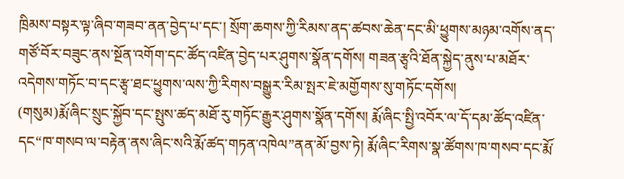ཁྲིམས་བསྟར་ལྟ་ཞིབ་གཟབ་ནན་བྱེད་པ་དང་། སྲོག་ཆགས་ཀྱི་རིམས་ནད་ཚབས་ཆེན་དང་མི་ཕྱུགས་མཉམ་འགོས་ནད་གཙོ་བོར་བཟུང་ནས་སྔོན་འགོག་དང་ཚོད་འཛིན་བྱེད་པར་ཤུགས་སྣོན་དགོས། གཟན་རྩྭའི་ཐོན་སྐྱེད་ནུས་པ་མཐོར་འདེགས་གཏོང་བ་དང་རྩྭ་ཐང་ཕྱུགས་ལས་ཀྱི་རིགས་བསྒྱུར་རིམ་སྤར་ཇེ་མགྱོགས་སུ་གཏོང་དགོས།
(གསུམ)རྨོ་ཞིང་སྲུང་སྐྱོབ་དང་སྤུས་ཚད་མཐོ་རུ་གཏོང་རྒྱུར་ཤུགས་སྣོན་དགོས། རྨོ་ཞིང་སྤྱི་འབོར་ལ་དོ་དམ་ཚོད་འཛིན་དང“ཁ་གསབ་ལ་བརྟེན་ནས་ཞིང་སའི་རྨོ་ཚད་གཏན་འཁེལ”ནན་མོ་བྱས་ཏེ། རྨོ་ཞིང་རིགས་སྣ་ཚོགས་ཁ་གསབ་དང་རྨོ་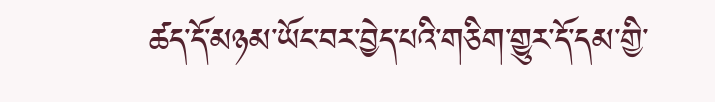ཚད་དོ་མཉམ་ཡོང་བར་བྱེད་པའི་གཅིག་གྱུར་དོ་དམ་གྱི་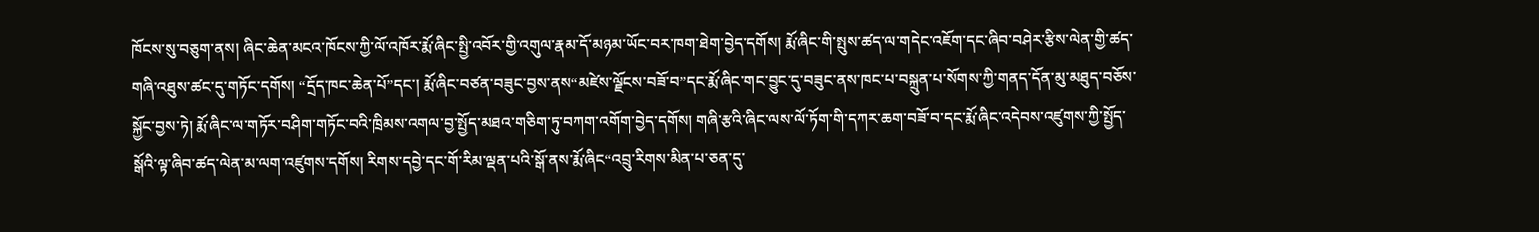ཁོངས་སུ་བཅུག་ནས། ཞིང་ཆེན་མངའ་ཁོངས་ཀྱི་ལོ་འཁོར་རྨོ་ཞིང་སྤྱི་འབོར་གྱི་འགུལ་རྣམ་དོ་མཉམ་ཡོང་བར་ཁག་ཐེག་བྱེད་དགོས། རྨོ་ཞིང་གི་སྤུས་ཚད་ལ་གདེང་འཇོག་དང་ཞིབ་བཤེར་རྩིས་ལེན་གྱི་ཚད་གཞི་འཐུས་ཚང་དུ་གཏོང་དགོས། “དྲོད་ཁང་ཆེན་པོ”དང་། རྨོ་ཞིང་བཙན་བཟུང་བྱས་ནས“མཛེས་ལྗོངས་བཟོ་བ”དང་རྨོ་ཞིང་གང་བྱུང་དུ་བཟུང་ནས་ཁང་པ་བསྐྲུན་པ་སོགས་ཀྱི་གནད་དོན་མུ་མཐུད་བཅོས་སྐྱོང་བྱས་ཏེ། རྨོ་ཞིང་ལ་གཏོར་བཤིག་གཏོང་བའི་ཁྲིམས་འགལ་བྱ་སྤྱོད་མཐའ་གཅིག་ཏུ་བཀག་འགོག་བྱེད་དགོས། གཞི་རྩའི་ཞིང་ལས་ལོ་ཏོག་གི་དཀར་ཆག་བཟོ་བ་དང་རྨོ་ཞིང་འདེབས་འཛུགས་ཀྱི་སྤྱོད་སྒོའི་ལྟ་ཞིབ་ཚད་ལེན་མ་ལག་འཛུགས་དགོས། རིགས་དབྱེ་དང་གོ་རིམ་ལྡན་པའི་སྒོ་ནས་རྨོ་ཞིང“འབྲུ་རིགས་མིན་པ་ཅན་དུ་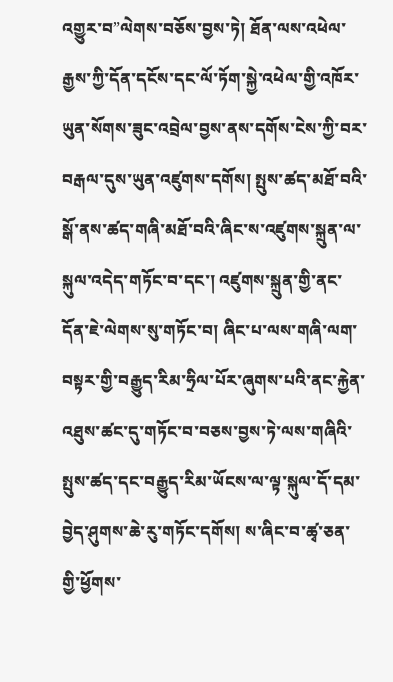འགྱུར་བ”ལེགས་བཅོས་བྱས་ཏེ། ཐོན་ལས་འཕེལ་རྒྱས་ཀྱི་དོན་དངོས་དང་ལོ་ཏོག་སྐྱེ་འཕེལ་གྱི་འཁོར་ཡུན་སོགས་ཟུང་འབྲེལ་བྱས་ནས་དགོས་ངེས་ཀྱི་བར་བརྒལ་དུས་ཡུན་འཛུགས་དགོས། སྤུས་ཚད་མཐོ་བའི་སྒོ་ནས་ཚད་གཞི་མཐོ་བའི་ཞིང་ས་འཛུགས་སྐྲུན་ལ་སྐུལ་འདེད་གཏོང་བ་དང་། འཛུགས་སྐྲུན་གྱི་ནང་དོན་ཇེ་ལེགས་སུ་གཏོང་བ། ཞིང་པ་ལས་གཞི་ལག་བསྟར་གྱི་བརྒྱུད་རིམ་ཧྲིལ་པོར་ཞུགས་པའི་ནང་རྐྱེན་འཐུས་ཚང་དུ་གཏོང་བ་བཅས་བྱས་ཏེ་ལས་གཞིའི་སྤུས་ཚད་དང་བརྒྱུད་རིམ་ཡོངས་ལ་ལྟ་སྐུལ་དོ་དམ་བྱེད་ཤུགས་ཆེ་རུ་གཏོང་དགོས། ས་ཞིང་བ་ཚྭ་ཅན་གྱི་ཕྱོགས་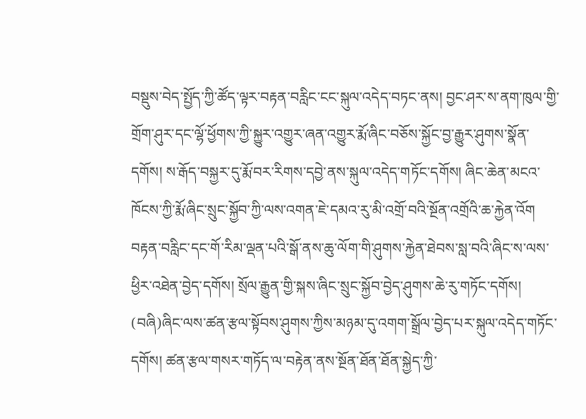བསྡུས་བེད་སྤྱོད་ཀྱི་ཚོད་ལྟར་བརྟན་བརླིང་ངང་སྐུལ་འདེད་བཏང་ནས། བྱང་ཤར་ས་ནག་ཁུལ་གྱི་གྲོག་ཤུར་དང་ལྷོ་ཕྱོགས་ཀྱི་སྐྱུར་འགྱུར་ཞན་འགྱུར་རྨོ་ཞིང་བཅོས་སྐྱོང་བྱ་རྒྱུར་ཤུགས་སྣོན་དགོས། ས་རྒོད་བསྐྱར་དུ་རྨོ་བར་རིགས་དབྱེ་ནས་སྐུལ་འདེད་གཏོང་དགོས། ཞིང་ཆེན་མངའ་ཁོངས་ཀྱི་རྨོ་ཞིང་སྲུང་སྐྱོབ་ཀྱི་ལས་འགན་ཇེ་དམའ་རུ་མི་འགྲོ་བའི་སྔོན་འགྲོའི་ཆ་རྐྱེན་འོག བརྟན་བརླིང་དང་གོ་རིམ་ལྡན་པའི་སྒོ་ནས་ཆུ་ལོག་གི་ཤུགས་རྐྱེན་ཐེབས་སླ་བའི་ཞིང་ས་ལས་ཕྱིར་འཐེན་བྱེད་དགོས། སྲོལ་རྒྱུན་གྱི་སྐས་ཞིང་སྲུང་སྐྱོབ་བྱེད་ཤུགས་ཆེ་རུ་གཏོང་དགོས།
(བཞི)ཞིང་ལས་ཚན་རྩལ་སྟོབས་ཤུགས་ཀྱིས་མཉམ་དུ་འགག་སྒྲོལ་བྱེད་པར་སྐུལ་འདེད་གཏོང་དགོས། ཚན་རྩལ་གསར་གཏོད་ལ་བརྟེན་ནས་སྔོན་ཐོན་ཐོན་སྐྱེད་ཀྱི་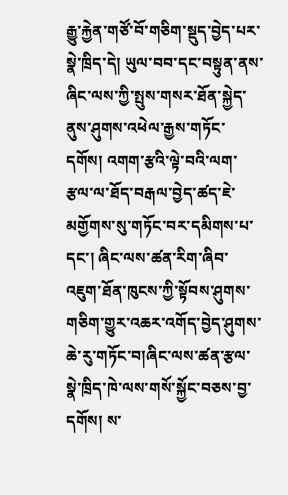རྒྱུ་རྐྱེན་གཙོ་བོ་གཅིག་སྡུད་བྱེད་པར་སྣེ་ཁྲིད་དེ། ཡུལ་བབ་དང་བསྟུན་ནས་ཞིང་ལས་ཀྱི་སྤུས་གསར་ཐོན་སྐྱེད་ནུས་ཤུགས་འཕེལ་རྒྱས་གཏོང་དགོས། འགག་རྩའི་ལྟེ་བའི་ལག་རྩལ་ལ་ཐོད་བརྒལ་བྱེད་ཚད་ཇེ་མགྱོགས་སུ་གཏོང་བར་དམིགས་པ་དང་། ཞིང་ལས་ཚན་རིག་ཞིབ་འཇུག་ཐོན་ཁུངས་ཀྱི་སྟོབས་ཤུགས་གཅིག་གྱུར་འཆར་འགོད་བྱེད་ཤུགས་ཆེ་རུ་གཏོང་བ།ཞིང་ལས་ཚན་རྩལ་སྣེ་ཁྲིད་ཁེ་ལས་གསོ་སྐྱོང་བཅས་བྱ་དགོས། ས་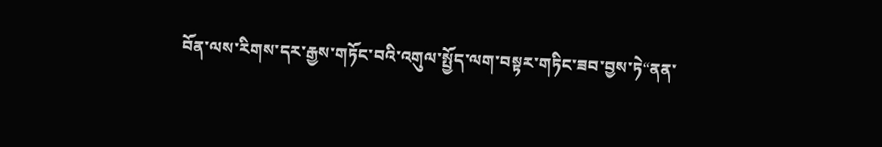བོན་ལས་རིགས་དར་རྒྱས་གཏོང་བའི་འགུལ་སྤྱོད་ལག་བསྟར་གཏིང་ཟབ་བྱས་ཏེ“ནན་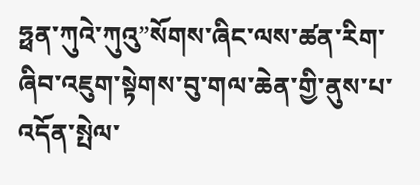ཧྥན་ཀུའེ་ཀུའུ”སོགས་ཞིང་ལས་ཚན་རིག་ཞིབ་འཇུག་སྟེགས་བུ་གལ་ཆེན་གྱི་ནུས་པ་འདོན་སྤེལ་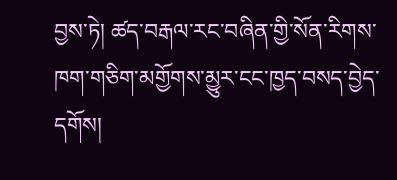བྱས་ཏེ། ཚད་བརྒལ་རང་བཞིན་གྱི་སོན་རིགས་ཁག་གཅིག་མགྱོགས་མྱུར་ངང་ཁྱད་བསད་བྱེད་དགོས།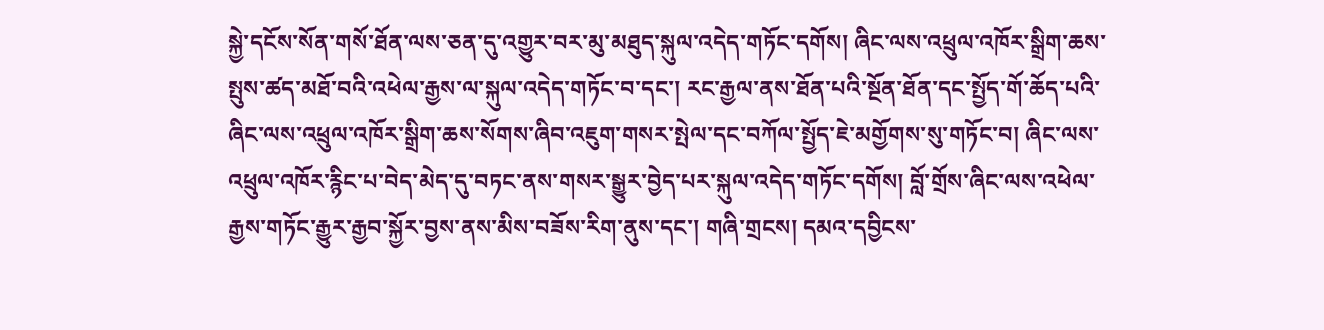སྐྱེ་དངོས་སོན་གསོ་ཐོན་ལས་ཅན་དུ་འགྱུར་བར་མུ་མཐུད་སྐུལ་འདེད་གཏོང་དགོས། ཞིང་ལས་འཕྲུལ་འཁོར་སྒྲིག་ཆས་སྤུས་ཚད་མཐོ་བའི་འཕེལ་རྒྱས་ལ་སྐུལ་འདེད་གཏོང་བ་དང་། རང་རྒྱལ་ནས་ཐོན་པའི་སྔོན་ཐོན་དང་སྤྱོད་གོ་ཆོད་པའི་ཞིང་ལས་འཕྲུལ་འཁོར་སྒྲིག་ཆས་སོགས་ཞིབ་འཇུག་གསར་སྤེལ་དང་བཀོལ་སྤྱོད་ཇེ་མགྱོགས་སུ་གཏོང་བ། ཞིང་ལས་འཕྲུལ་འཁོར་རྙིང་པ་བེད་མེད་དུ་བཏང་ནས་གསར་སྒྱུར་བྱེད་པར་སྐུལ་འདེད་གཏོང་དགོས། བློ་གྲོས་ཞིང་ལས་འཕེལ་རྒྱས་གཏོང་རྒྱུར་རྒྱབ་སྐྱོར་བྱས་ནས་མིས་བཟོས་རིག་ནུས་དང་། གཞི་གྲངས། དམའ་དབྱིངས་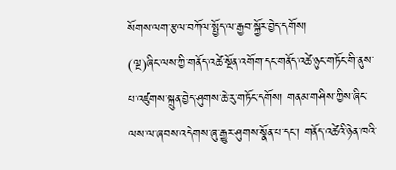སོགས་ལག་རྩལ་བཀོལ་སྤྱོད་ལ་རྒྱབ་སྐྱོར་བྱེད་དགོས།
(ལྔ)ཞིང་ལས་ཀྱི་གནོད་འཚེ་སྔོན་འགོག་དང་གནོད་འཚེ་ཉུང་གཏོང་གི་ནུས་པ་འཛུགས་སྐྲུན་བྱེད་ཤུགས་ཆེ་རུ་གཏོང་དགོས། གནམ་གཤིས་ཀྱིས་ཞིང་ལས་ལ་ཞབས་འདེགས་ཞུ་རྒྱུར་ཤུགས་སྣོན་པ་དང་། གནོད་འཚེའི་ཉེན་ཁའི་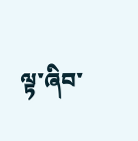ལྟ་ཞིབ་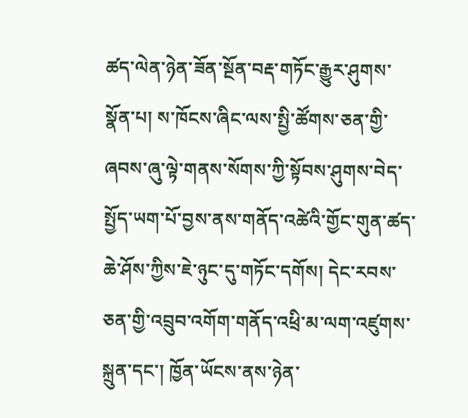ཚད་ལེན་ཉེན་ཟོན་སྔོན་བརྡ་གཏོང་རྒྱུར་ཤུགས་སྣོན་པ། ས་ཁོངས་ཞིང་ལས་སྤྱི་ཚོགས་ཅན་གྱི་ཞབས་ཞུ་ལྟེ་གནས་སོགས་ཀྱི་སྟོབས་ཤུགས་བེད་སྤྱོད་ཡག་པོ་བྱས་ནས་གནོད་འཚེའི་གྱོང་གུན་ཚད་ཆེ་ཤོས་ཀྱིས་ཇེ་ཉུང་དུ་གཏོང་དགོས། དེང་རབས་ཅན་གྱི་འབྲུབ་འགོག་གནོད་འཕྲི་མ་ལག་འཛུགས་སྐྲུན་དང་། ཁྱོན་ཡོངས་ནས་ཉེན་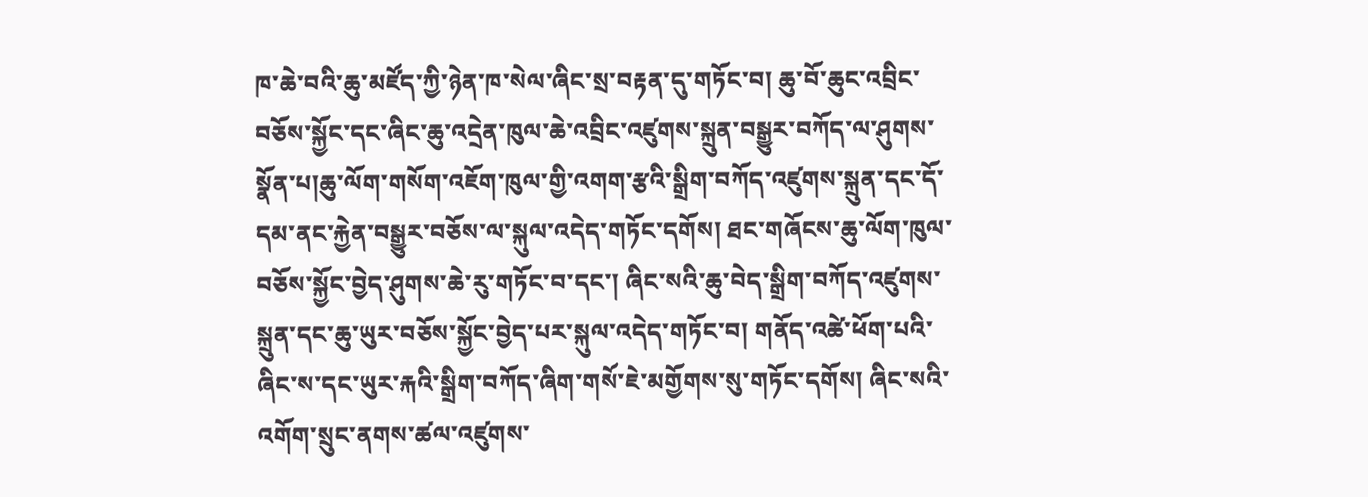ཁ་ཆེ་བའི་ཆུ་མཛོད་ཀྱི་ཉེན་ཁ་སེལ་ཞིང་སྲ་བརྟན་དུ་གཏོང་བ། ཆུ་བོ་ཆུང་འབྲིང་བཅོས་སྐྱོང་དང་ཞིང་ཆུ་འདྲེན་ཁུལ་ཆེ་འབྲིང་འཛུགས་སྐྲུན་བསྒྱུར་བཀོད་ལ་ཤུགས་སྣོན་པ།ཆུ་ལོག་གསོག་འཇོག་ཁུལ་གྱི་འགག་རྩའི་སྒྲིག་བཀོད་འཛུགས་སྐྲུན་དང་དོ་དམ་ནང་རྐྱེན་བསྒྱུར་བཅོས་ལ་སྐུལ་འདེད་གཏོང་དགོས། ཐང་གཞོངས་ཆུ་ལོག་ཁུལ་བཅོས་སྐྱོང་བྱེད་ཤུགས་ཆེ་རུ་གཏོང་བ་དང་། ཞིང་སའི་ཆུ་བེད་སྒྲིག་བཀོད་འཛུགས་སྐྲུན་དང་ཆུ་ཡུར་བཅོས་སྐྱོང་བྱེད་པར་སྐུལ་འདེད་གཏོང་བ། གནོད་འཚེ་ཕོག་པའི་ཞིང་ས་དང་ཡུར་རྐའི་སྒྲིག་བཀོད་ཞིག་གསོ་ཇེ་མགྱོགས་སུ་གཏོང་དགོས། ཞིང་སའི་འགོག་སྲུང་ནགས་ཚལ་འཛུགས་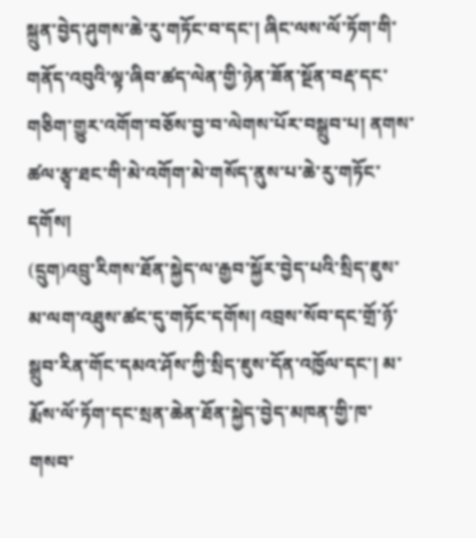སྐྲུན་བྱེད་ཤུགས་ཆེ་རུ་གཏོང་བ་དང་། ཞིང་ལས་ལོ་ཏོག་གི་གནོད་འབུའི་ལྟ་ཞིབ་ཚད་ལེན་གྱི་ཉེན་ཟོན་སྔོན་བརྡ་དང་གཅིག་གྱུར་འགོག་བཅོས་བྱ་བ་ལེགས་པོར་བསྒྲུབ་པ། ནགས་ཚལ་རྩྭ་ཐང་གི་མེ་འགོག་མེ་གསོད་ནུས་པ་ཆེ་རུ་གཏོང་དགོས།
(དྲུག)འབྲུ་རིགས་ཐོན་སྐྱེད་ལ་རྒྱབ་སྐྱོར་བྱེད་པའི་སྲིད་ཇུས་མ་ལག་འཐུས་ཚང་དུ་གཏོང་དགོས། འབྲས་སོབ་དང་གྲོ་ཉོ་སྒྲུབ་རིན་གོང་དམའ་ཤོས་ཀྱི་སྲིད་ཇུས་དོན་འཁྱོལ་དང་། མ་རྨོས་ལོ་ཏོག་དང་སྲན་ཆེན་ཐོན་སྐྱེད་བྱེད་མཁན་གྱི་ཁ་གསབ་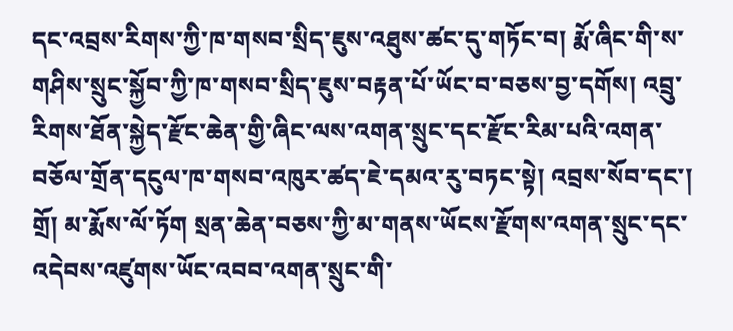དང་འབྲས་རིགས་ཀྱི་ཁ་གསབ་སྲིད་ཇུས་འཐུས་ཚང་དུ་གཏོང་བ། རྨོ་ཞིང་གི་ས་གཤིས་སྲུང་སྐྱོབ་ཀྱི་ཁ་གསབ་སྲིད་ཇུས་བརྟན་པོ་ཡོང་བ་བཅས་བྱ་དགོས། འབྲུ་རིགས་ཐོན་སྐྱེད་རྫོང་ཆེན་གྱི་ཞིང་ལས་འགན་སྲུང་དང་རྫོང་རིམ་པའི་འགན་བཅོལ་གྲོན་དངུལ་ཁ་གསབ་འཁུར་ཚད་ཇེ་དམའ་རུ་བཏང་སྟེ། འབྲས་སོབ་དང་། གྲོ། མ་རྨོས་ལོ་ཏོག སྲན་ཆེན་བཅས་ཀྱི་མ་གནས་ཡོངས་རྫོགས་འགན་སྲུང་དང་འདེབས་འཛུགས་ཡོང་འབབ་འགན་སྲུང་གི་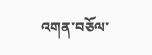འགན་བཅོལ་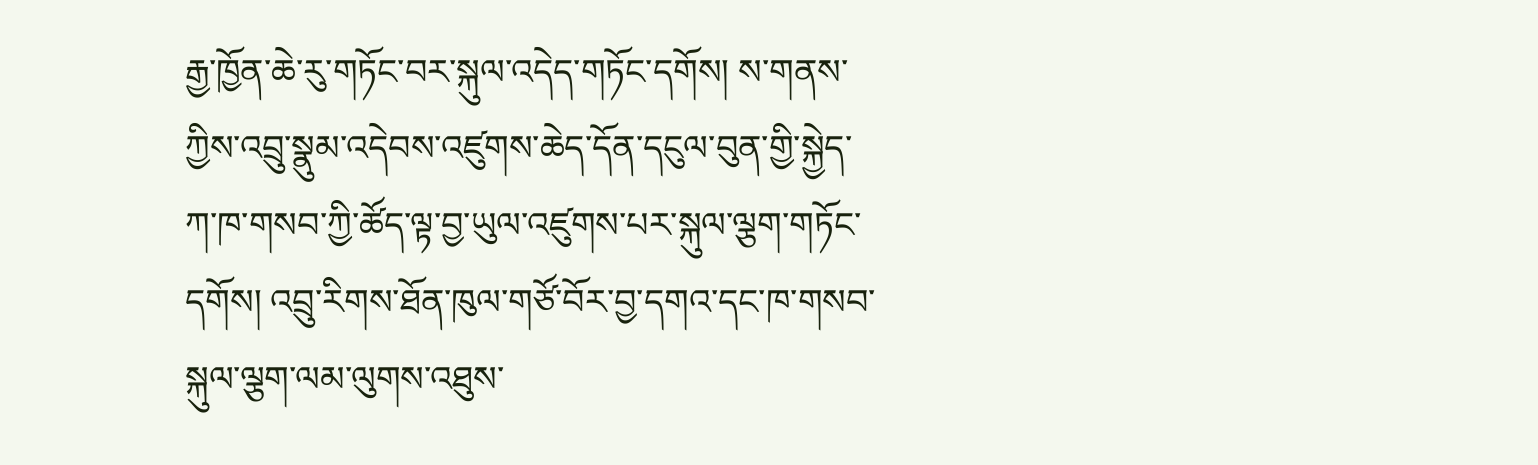རྒྱ་ཁྱོན་ཆེ་རུ་གཏོང་བར་སྐུལ་འདེད་གཏོང་དགོས། ས་གནས་ཀྱིས་འབྲུ་སྣུམ་འདེབས་འཛུགས་ཆེད་དོན་དངུལ་བུན་གྱི་སྐྱེད་ཀ་ཁ་གསབ་ཀྱི་ཚོད་ལྟ་བྱ་ཡུལ་འཛུགས་པར་སྐུལ་ལྕག་གཏོང་དགོས། འབྲུ་རིགས་ཐོན་ཁུལ་གཙོ་བོར་བྱ་དགའ་དང་ཁ་གསབ་སྐུལ་ལྕག་ལམ་ལུགས་འཐུས་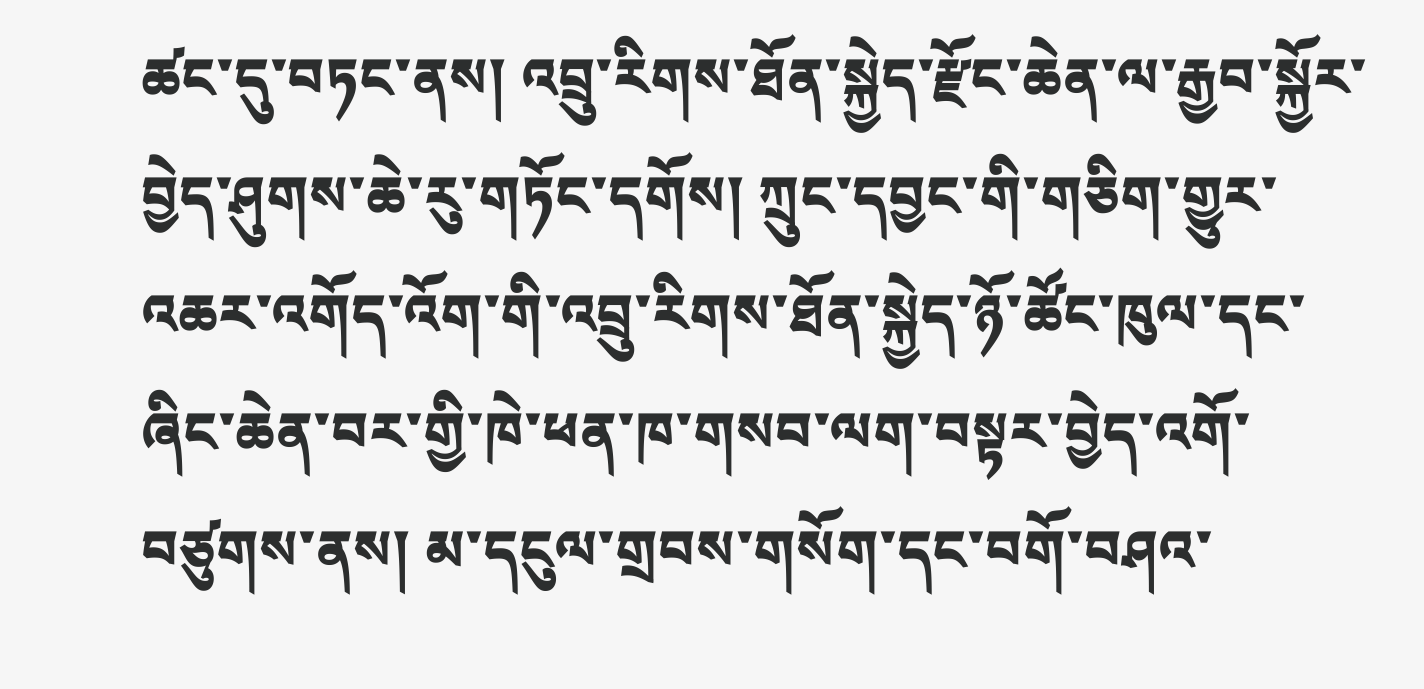ཚང་དུ་བཏང་ནས། འབྲུ་རིགས་ཐོན་སྐྱེད་རྫོང་ཆེན་ལ་རྒྱབ་སྐྱོར་བྱེད་ཤུགས་ཆེ་རུ་གཏོང་དགོས། ཀྲུང་དབྱང་གི་གཅིག་གྱུར་འཆར་འགོད་འོག་གི་འབྲུ་རིགས་ཐོན་སྐྱེད་ཉོ་ཚོང་ཁུལ་དང་ཞིང་ཆེན་བར་གྱི་ཁེ་ཕན་ཁ་གསབ་ལག་བསྟར་བྱེད་འགོ་བཙུགས་ནས། མ་དངུལ་གྲབས་གསོག་དང་བགོ་བཤའ་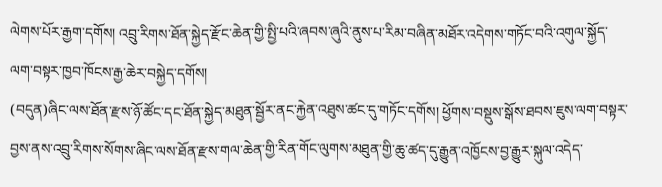ལེགས་པོར་རྒྱག་དགོས། འབྲུ་རིགས་ཐོན་སྐྱེད་རྫོང་ཆེན་གྱི་སྤྱི་པའི་ཞབས་ཞུའི་ནུས་པ་རིམ་བཞིན་མཐོར་འདེགས་གཏོང་བའི་འགུལ་སྐྱོད་ལག་བསྟར་ཁྱབ་ཁོངས་རྒྱ་ཆེར་བསྐྱེད་དགོས།
(བདུན)ཞིང་ལས་ཐོན་རྫས་ཉོ་ཚོང་དང་ཐོན་སྐྱེད་མཐུན་སྦྱོར་ནང་རྐྱེན་འཐུས་ཚང་དུ་གཏོང་དགོས། ཕྱོགས་བསྡུས་སྒོས་ཐབས་ཇུས་ལག་བསྟར་བྱས་ནས་འབྲུ་རིགས་སོགས་ཞིང་ལས་ཐོན་རྫས་གལ་ཆེན་གྱི་རིན་གོང་ལུགས་མཐུན་གྱི་ཆུ་ཚད་དུ་རྒྱུན་འཁྱོངས་བྱ་རྒྱུར་སྐུལ་འདེད་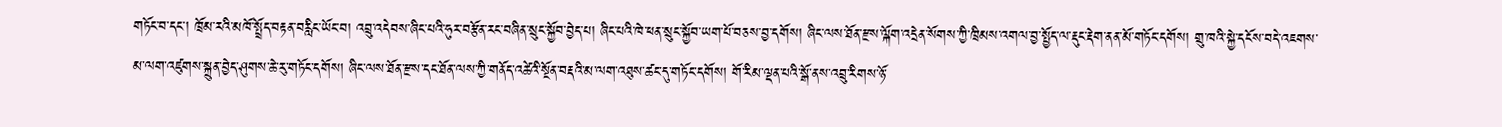གཏོང་བ་དང་། ཁྲོམ་རའི་མཁོ་སྤྲོད་བརྟན་བརླིང་ཡོང་བ། འབྲུ་འདེབས་ཞིང་པའི་ཧུར་བརྩོན་རང་བཞིན་སྲུང་སྐྱོབ་བྱེད་པ། ཞིང་པའི་ཁེ་ཕན་སྲུང་སྐྱོབ་ཡག་པོ་བཅས་བྱ་དགོས། ཞིང་ལས་ཐོན་རྫས་ལྐོག་འདྲེན་སོགས་ཀྱི་ཁྲིམས་འགལ་བྱ་སྤྱོད་ལ་རྡུང་རྡེག་ནན་མོ་གཏོང་དགོས། གྲུ་ཁའི་སྐྱེ་དངོས་བདེ་འཇགས་མ་ལག་འཛུགས་སྐྲུན་བྱེད་ཤུགས་ཆེ་རུ་གཏོང་དགོས། ཞིང་ལས་ཐོན་རྫས་དང་ཐོན་ལས་ཀྱི་གནོད་འཚེའི་སྔོན་བརྡའི་མ་ལག་འཐུས་ཚང་དུ་གཏོང་དགོས། གོ་རིམ་ལྡན་པའི་སྒོ་ནས་འབྲུ་རིགས་ཉོ་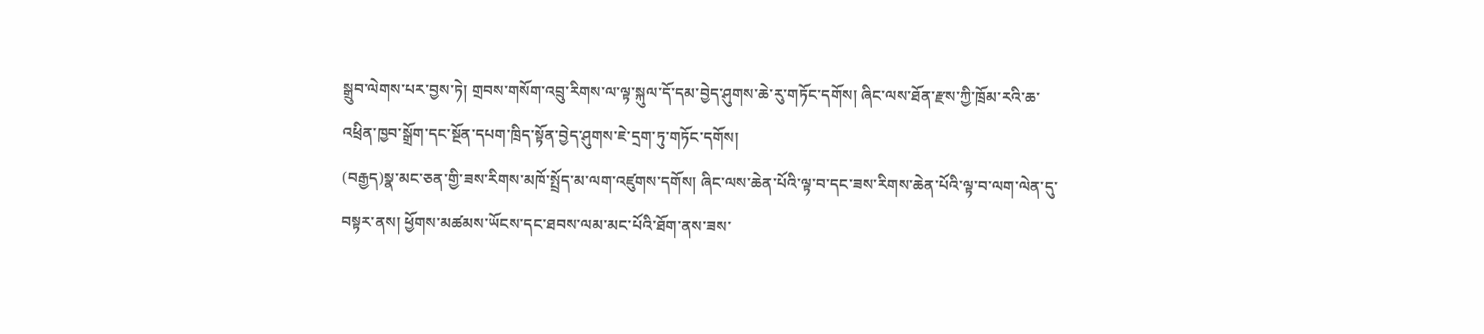སྒྲུབ་ལེགས་པར་བྱས་ཏེ། གྲབས་གསོག་འབྲུ་རིགས་ལ་ལྟ་སྐུལ་དོ་དམ་བྱེད་ཤུགས་ཆེ་རུ་གཏོང་དགོས། ཞིང་ལས་ཐོན་རྫས་ཀྱི་ཁྲོམ་རའི་ཆ་འཕྲིན་ཁྱབ་སྒྲོག་དང་སྔོན་དཔག་ཁྲིད་སྟོན་བྱེད་ཤུགས་ཇེ་དྲག་ཏུ་གཏོང་དགོས།
(བརྒྱད)སྣ་མང་ཅན་གྱི་ཟས་རིགས་མཁོ་སྤྲོད་མ་ལག་འཛུགས་དགོས། ཞིང་ལས་ཆེན་པོའི་ལྟ་བ་དང་ཟས་རིགས་ཆེན་པོའི་ལྟ་བ་ལག་ལེན་དུ་བསྟར་ནས། ཕྱོགས་མཚམས་ཡོངས་དང་ཐབས་ལམ་མང་པོའི་ཐོག་ནས་ཟས་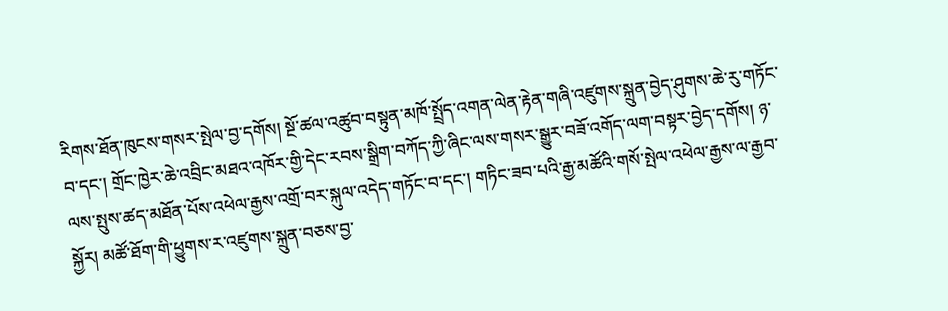རིགས་ཐོན་ཁུངས་གསར་སྤེལ་བྱ་དགོས། སྔོ་ཚལ་འཚུབ་བསྟུན་མཁོ་སྤྲོད་འགན་ལེན་རྟེན་གཞི་འཛུགས་སྐྲུན་བྱེད་ཤུགས་ཆེ་རུ་གཏོང་བ་དང་། གྲོང་ཁྱེར་ཆེ་འབྲིང་མཐའ་འཁོར་གྱི་དེང་རབས་སྒྲིག་བཀོད་ཀྱི་ཞིང་ལས་གསར་སྒྱུར་བཟོ་འགོད་ལག་བསྟར་བྱེད་དགོས། ཉ་ལས་སྤུས་ཚད་མཐོན་པོས་འཕེལ་རྒྱས་འགྲོ་བར་སྐུལ་འདེད་གཏོང་བ་དང་། གཏིང་ཟབ་པའི་རྒྱ་མཚོའི་གསོ་སྤེལ་འཕེལ་རྒྱས་ལ་རྒྱབ་སྐྱོར། མཚོ་ཐོག་གི་ཕྱུགས་ར་འཛུགས་སྐྲུན་བཅས་བྱ་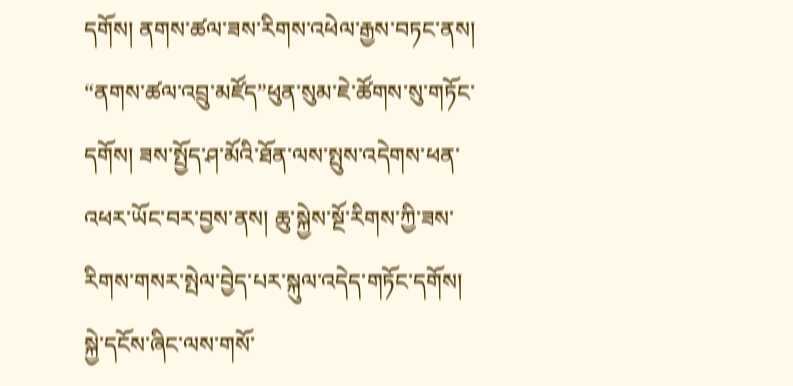དགོས། ནགས་ཚལ་ཟས་རིགས་འཕེལ་རྒྱས་བཏང་ནས། “ནགས་ཚལ་འབྲུ་མཛོད”ཕུན་སུམ་ཇེ་ཚོགས་སུ་གཏོང་དགོས། ཟས་སྤྱོད་ཤ་མོའི་ཐོན་ལས་སྤུས་འདེགས་ཕན་འཕར་ཡོང་བར་བྱས་ནས། ཆུ་སྐྱེས་སྔོ་རིགས་ཀྱི་ཟས་རིགས་གསར་སྤེལ་བྱེད་པར་སྐུལ་འདེད་གཏོང་དགོས། སྐྱེ་དངོས་ཞིང་ལས་གསོ་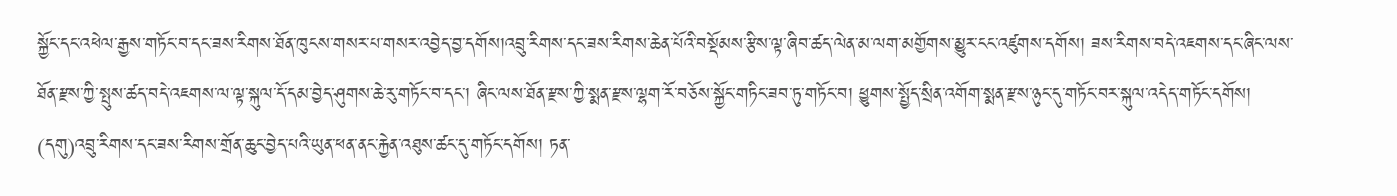སྐྱོང་དང་འཕེལ་རྒྱས་གཏོང་བ་དང་ཟས་རིགས་ཐོན་ཁུངས་གསར་པ་གསར་འབྱེད་བྱ་དགོས།འབྲུ་རིགས་དང་ཟས་རིགས་ཆེན་པོའི་བསྡོམས་རྩིས་ལྟ་ཞིབ་ཚད་ལེན་མ་ལག་མགྱོགས་མྱུར་ངང་འཛུགས་དགོས། ཟས་རིགས་བདེ་འཇགས་དང་ཞིང་ལས་ཐོན་རྫས་ཀྱི་སྤུས་ཚད་བདེ་འཇགས་ལ་ལྟ་སྐུལ་དོ་དམ་བྱེད་ཤུགས་ཆེ་རུ་གཏོང་བ་དང་། ཞིང་ལས་ཐོན་རྫས་ཀྱི་སྨན་རྫས་ལྷག་རོ་བཅོས་སྐྱོང་གཏིང་ཟབ་ཏུ་གཏོང་བ། ཕྱུགས་སྤྱོད་སྲིན་འགོག་སྨན་རྫས་ཉུང་དུ་གཏོང་བར་སྐུལ་འདེད་གཏོང་དགོས།
(དགུ)འབྲུ་རིགས་དང་ཟས་རིགས་གྲོན་ཆུང་བྱེད་པའི་ཡུན་ཕན་ནང་རྐྱེན་འཐུས་ཚང་དུ་གཏོང་དགོས། ཏན་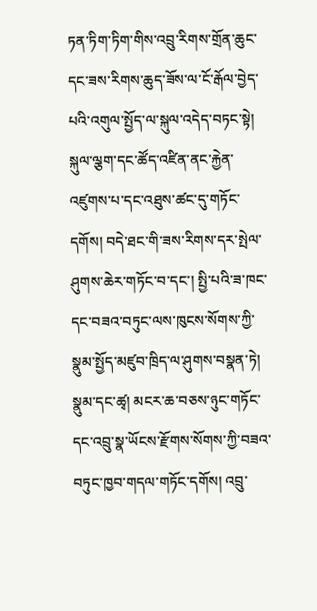ཏན་ཏིག་ཏིག་གིས་འབྲུ་རིགས་གྲོན་ཆུང་དང་ཟས་རིགས་ཆུད་ཟོས་ལ་ངོ་རྒོལ་བྱེད་པའི་འགུལ་སྤྱོད་ལ་སྐུལ་འདེད་བཏང་སྟེ། སྐུལ་ལྕག་དང་ཚོད་འཛིན་ནང་རྐྱེན་འཛུགས་པ་དང་འཐུས་ཚང་དུ་གཏོང་དགོས། བདེ་ཐང་གི་ཟས་རིགས་དར་སྤེལ་ཤུགས་ཆེར་གཏོང་བ་དང་། སྤྱི་པའི་ཟ་ཁང་དང་བཟའ་བཏུང་ལས་ཁུངས་སོགས་ཀྱི་སྣུམ་སྤྱོད་མཛུབ་ཁྲིད་ལ་ཤུགས་བསྣན་ཏེ། སྣུམ་དང་ཚྭ། མངར་ཆ་བཅས་ཉུང་གཏོང་དང་འབྲུ་སྣ་ཡོངས་རྫོགས་སོགས་ཀྱི་བཟའ་བཏུང་ཁྱབ་གདལ་གཏོང་དགོས། འབྲུ་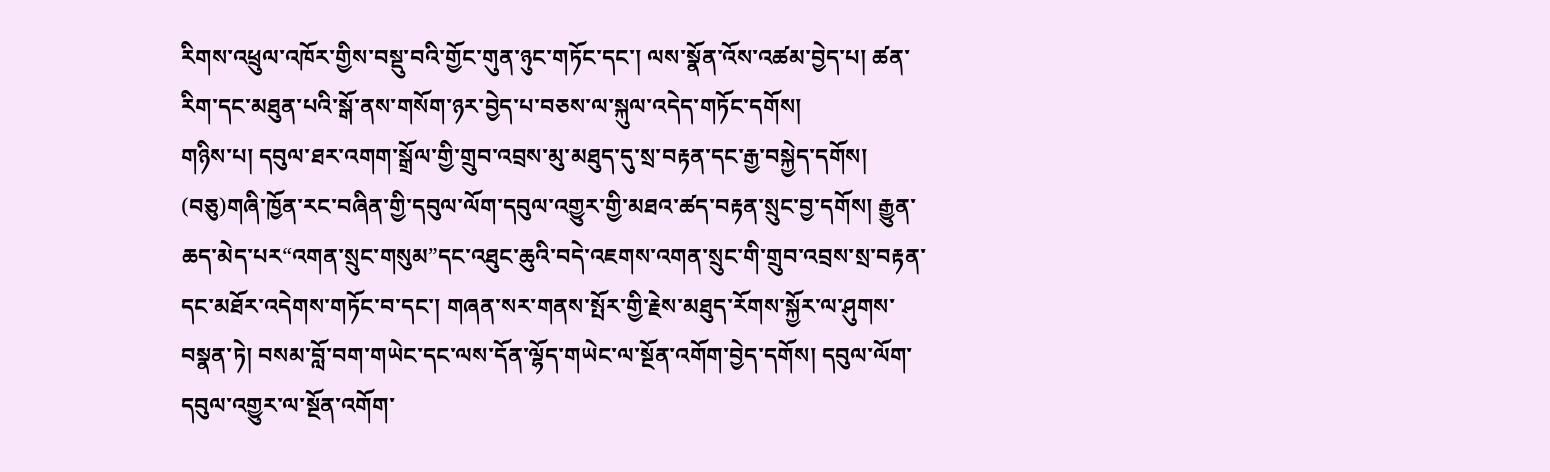རིགས་འཕྲུལ་འཁོར་གྱིས་བསྡུ་བའི་གྱོང་གུན་ཉུང་གཏོང་དང་། ལས་སྣོན་འོས་འཚམ་བྱེད་པ། ཚན་རིག་དང་མཐུན་པའི་སྒོ་ནས་གསོག་ཉར་བྱེད་པ་བཅས་ལ་སྐུལ་འདེད་གཏོང་དགོས།
གཉིས་པ། དབུལ་ཐར་འགག་སྒྲོལ་གྱི་གྲུབ་འབྲས་མུ་མཐུད་དུ་སྲ་བརྟན་དང་རྒྱ་བསྐྱེད་དགོས།
(བཅུ)གཞི་ཁྱོན་རང་བཞིན་གྱི་དབུལ་ལོག་དབུལ་འགྱུར་གྱི་མཐའ་ཚད་བརྟན་སྲུང་བྱ་དགོས། རྒྱུན་ཆད་མེད་པར“འགན་སྲུང་གསུམ”དང་འཐུང་ཆུའི་བདེ་འཇགས་འགན་སྲུང་གི་གྲུབ་འབྲས་སྲ་བརྟན་དང་མཐོར་འདེགས་གཏོང་བ་དང་། གཞན་སར་གནས་སྤོར་གྱི་རྗེས་མཐུད་རོགས་སྐྱོར་ལ་ཤུགས་བསྣན་ཏེ། བསམ་བློ་བག་གཡེང་དང་ལས་དོན་ལྷོད་གཡེང་ལ་སྔོན་འགོག་བྱེད་དགོས། དབུལ་ལོག་དབུལ་འགྱུར་ལ་སྔོན་འགོག་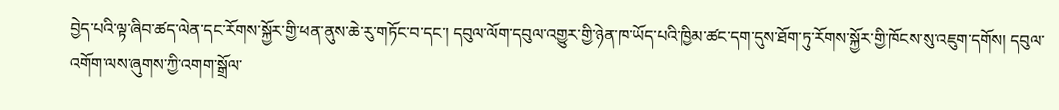བྱེད་པའི་ལྟ་ཞིབ་ཚད་ལེན་དང་རོགས་སྐྱོར་གྱི་ཕན་ནུས་ཆེ་རུ་གཏོང་བ་དང་། དབུལ་ལོག་དབུལ་འགྱུར་གྱི་ཉེན་ཁ་ཡོད་པའི་ཁྱིམ་ཚང་དག་དུས་ཐོག་ཏུ་རོགས་སྐྱོར་གྱི་ཁོངས་སུ་འཇུག་དགོས། དབུལ་འགོག་ལས་ཞུགས་ཀྱི་འགག་སྒྲོལ་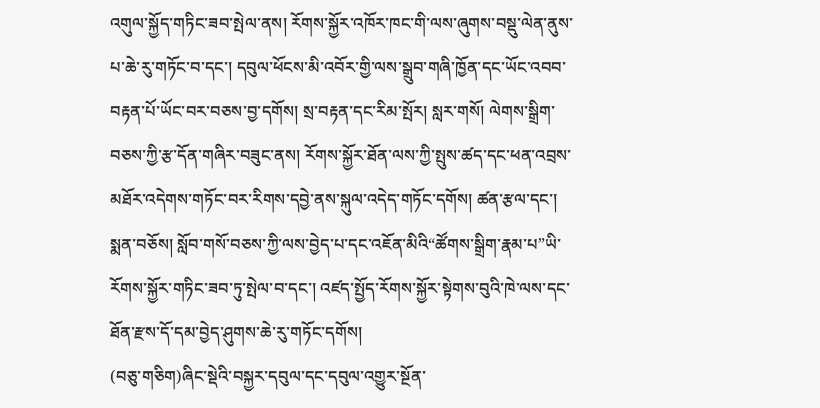འགུལ་སྐྱོད་གཏིང་ཟབ་སྤེལ་ནས། རོགས་སྐྱོར་འཁོར་ཁང་གི་ལས་ཞུགས་བསྡུ་ལེན་ནུས་པ་ཆེ་རུ་གཏོང་བ་དང་། དབུལ་ཕོངས་མི་འབོར་གྱི་ལས་སྒྲུབ་གཞི་ཁྱོན་དང་ཡོང་འབབ་བརྟན་པོ་ཡོང་བར་བཅས་བྱ་དགོས། སྲ་བརྟན་དང་རིམ་སྤོར། སླར་གསོ། ལེགས་སྒྲིག་བཅས་ཀྱི་རྩ་དོན་གཞིར་བཟུང་ནས། རོགས་སྐྱོར་ཐོན་ལས་ཀྱི་སྤུས་ཚད་དང་ཕན་འབྲས་མཐོར་འདེགས་གཏོང་བར་རིགས་དབྱེ་ནས་སྐུལ་འདེད་གཏོང་དགོས། ཚན་རྩལ་དང་། སྨན་བཅོས། སློབ་གསོ་བཅས་ཀྱི་ལས་བྱེད་པ་དང་འཇོན་མིའི“ཚོགས་སྒྲིག་རྣམ་པ”ཡི་རོགས་སྐྱོར་གཏིང་ཟབ་ཏུ་སྤེལ་བ་དང་། འཛད་སྤྱོད་རོགས་སྐྱོར་སྟེགས་བུའི་ཁེ་ལས་དང་ཐོན་རྫས་དོ་དམ་བྱེད་ཤུགས་ཆེ་རུ་གཏོང་དགོས།
(བཅུ་གཅིག)ཞིང་སྡེའི་བསྐྱར་དབུལ་དང་དབུལ་འགྱུར་སྔོན་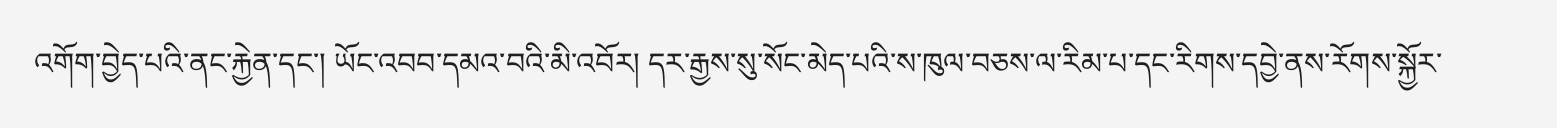འགོག་བྱེད་པའི་ནང་རྐྱེན་དང་། ཡོང་འབབ་དམའ་བའི་མི་འབོར། དར་རྒྱས་སུ་སོང་མེད་པའི་ས་ཁུལ་བཅས་ལ་རིམ་པ་དང་རིགས་དབྱེ་ནས་རོགས་སྐྱོར་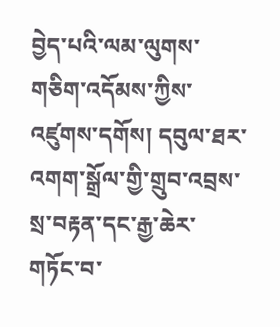བྱེད་པའི་ལམ་ལུགས་གཅིག་འདོམས་ཀྱིས་འཛུགས་དགོས། དབུལ་ཐར་འགག་སྒྲོལ་གྱི་གྲུབ་འབྲས་སྲ་བརྟན་དང་རྒྱ་ཆེར་གཏོང་བ་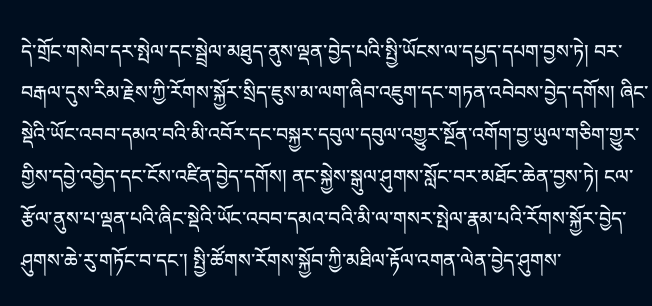དེ་གྲོང་གསེབ་དར་སྤེལ་དང་སྦྲེལ་མཐུད་ནུས་ལྡན་བྱེད་པའི་སྤྱི་ཡོངས་ལ་དཔྱད་དཔག་བྱས་ཏེ། བར་བརྒལ་དུས་རིམ་རྗེས་ཀྱི་རོགས་སྐྱོར་སྲིད་ཇུས་མ་ལག་ཞིབ་འཇུག་དང་གཏན་འབེབས་བྱེད་དགོས། ཞིང་སྡེའི་ཡོང་འབབ་དམའ་བའི་མི་འབོར་དང་བསྐྱར་དབུལ་དབུལ་འགྱུར་སྔོན་འགོག་བྱ་ཡུལ་གཅིག་གྱུར་གྱིས་དབྱེ་འབྱེད་དང་ངོས་འཛིན་བྱེད་དགོས། ནང་སྐྱེས་སྒུལ་ཤུགས་སློང་བར་མཐོང་ཆེན་བྱས་ཏེ། ངལ་རྩོལ་ནུས་པ་ལྡན་པའི་ཞིང་སྡེའི་ཡོང་འབབ་དམའ་བའི་མི་ལ་གསར་སྤེལ་རྣམ་པའི་རོགས་སྐྱོར་བྱེད་ཤུགས་ཆེ་རུ་གཏོང་བ་དང་། སྤྱི་ཚོགས་རོགས་སྐྱོབ་ཀྱི་མཐིལ་རྟོལ་འགན་ལེན་བྱེད་ཤུགས་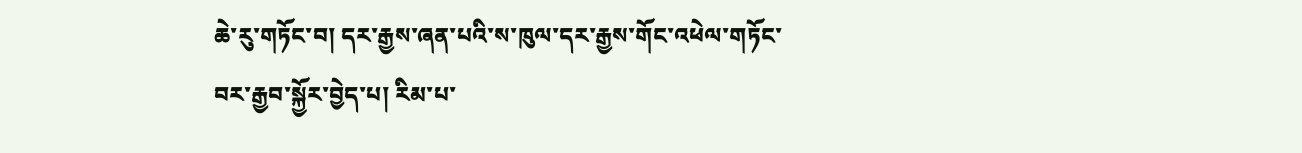ཆེ་རུ་གཏོང་བ། དར་རྒྱས་ཞན་པའི་ས་ཁུལ་དར་རྒྱས་གོང་འཕེལ་གཏོང་བར་རྒྱབ་སྐྱོར་བྱེད་པ། རིམ་པ་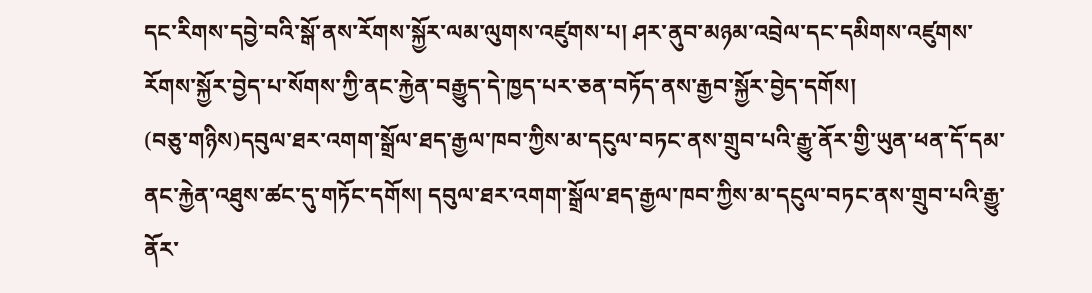དང་རིགས་དབྱེ་བའི་སྒོ་ནས་རོགས་སྐྱོར་ལམ་ལུགས་འཛུགས་པ། ཤར་ནུབ་མཉམ་འབྲེལ་དང་དམིགས་འཛུགས་རོགས་སྐྱོར་བྱེད་པ་སོགས་ཀྱི་ནང་རྐྱེན་བརྒྱུད་དེ་ཁྱད་པར་ཅན་བཏོད་ནས་རྒྱབ་སྐྱོར་བྱེད་དགོས།
(བཅུ་གཉིས)དབུལ་ཐར་འགག་སྒྲོལ་ཐད་རྒྱལ་ཁབ་ཀྱིས་མ་དངུལ་བཏང་ནས་གྲུབ་པའི་རྒྱུ་ནོར་གྱི་ཡུན་ཕན་དོ་དམ་ནང་རྐྱེན་འཐུས་ཚང་དུ་གཏོང་དགོས། དབུལ་ཐར་འགག་སྒྲོལ་ཐད་རྒྱལ་ཁབ་ཀྱིས་མ་དངུལ་བཏང་ནས་གྲུབ་པའི་རྒྱུ་ནོར་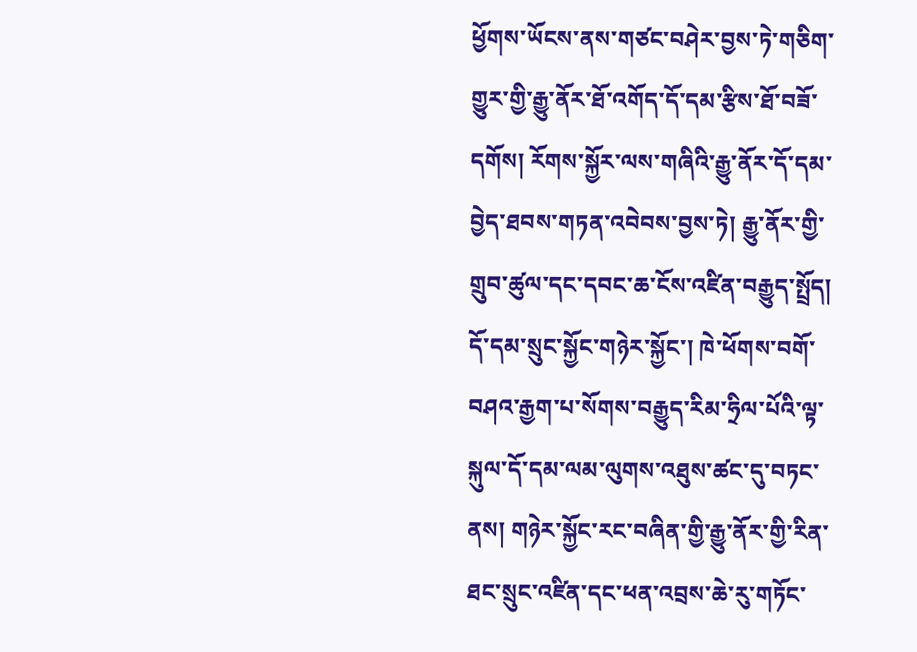ཕྱོགས་ཡོངས་ནས་གཙང་བཤེར་བྱས་ཏེ་གཅིག་གྱུར་གྱི་རྒྱུ་ནོར་ཐོ་འགོད་དོ་དམ་རྩིས་ཐོ་བཟོ་དགོས། རོགས་སྐྱོར་ལས་གཞིའི་རྒྱུ་ནོར་དོ་དམ་བྱེད་ཐབས་གཏན་འབེབས་བྱས་ཏེ། རྒྱུ་ནོར་གྱི་གྲུབ་ཚུལ་དང་དབང་ཆ་ངོས་འཛིན་བརྒྱུད་སྤྲོད། དོ་དམ་སྲུང་སྐྱོང་གཉེར་སྐྱོང་། ཁེ་ཕོགས་བགོ་བཤའ་རྒྱག་པ་སོགས་བརྒྱུད་རིམ་ཧྲིལ་པོའི་ལྟ་སྐུལ་དོ་དམ་ལམ་ལུགས་འཐུས་ཚང་དུ་བཏང་ནས། གཉེར་སྐྱོང་རང་བཞིན་གྱི་རྒྱུ་ནོར་གྱི་རིན་ཐང་སྲུང་འཛིན་དང་ཕན་འབྲས་ཆེ་རུ་གཏོང་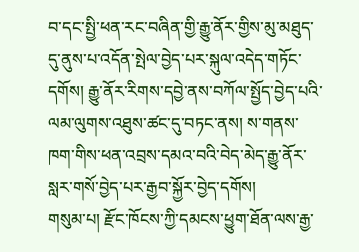བ་དང་སྤྱི་ཕན་རང་བཞིན་གྱི་རྒྱུ་ནོར་གྱིས་མུ་མཐུད་དུ་ནུས་པ་འདོན་སྤེལ་བྱེད་པར་སྐུལ་འདེད་གཏོང་དགོས། རྒྱུ་ནོར་རིགས་དབྱེ་ནས་བཀོལ་སྤྱོད་བྱེད་པའི་ལམ་ལུགས་འཐུས་ཚང་དུ་བཏང་ནས། ས་གནས་ཁག་གིས་ཕན་འབྲས་དམའ་བའི་བེད་མེད་རྒྱུ་ནོར་སླར་གསོ་བྱེད་པར་རྒྱབ་སྐྱོར་བྱེད་དགོས།
གསུམ་པ། རྫོང་ཁོངས་ཀྱི་དམངས་ཕྱུག་ཐོན་ལས་རྒྱ་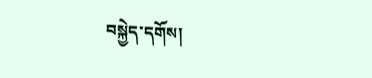བསྐྱེད་དགོས།